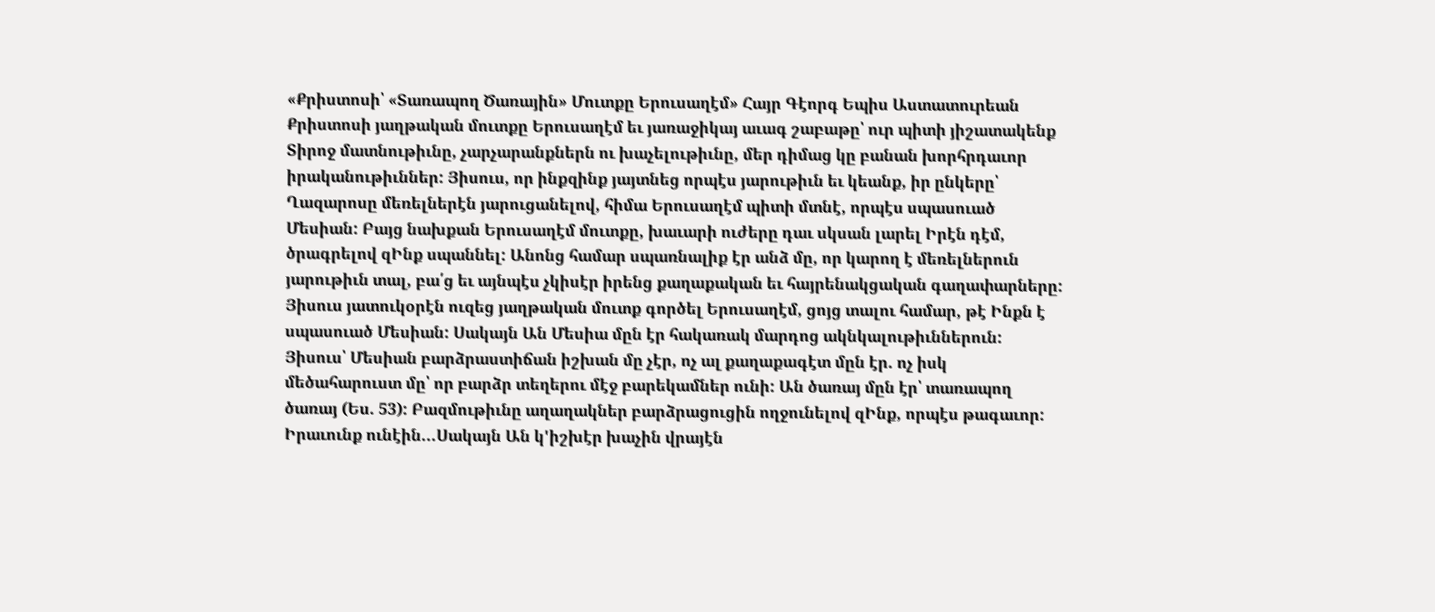«Քրիստոսի՝ «Տառապող Ծառային» Մուտքը Երուսաղէմ» Հայր Գէորգ Եպիս Աստատուրեան
Քրիստոսի յաղթական մուտքը Երուսաղէմ եւ յառաջիկայ աւագ շաբաթը՝ ուր պիտի յիշատակենք Տիրոջ մատնութիւնը, չարչարանքներն ու խաչելութիւնը, մեր դիմաց կը բանան խորհրդաւոր իրականութիւններ: Յիսուս, որ ինքզինք յայտնեց որպէս յարութիւն եւ կեանք, իր ընկերը՝ Ղազարոսը մեռելներէն յարուցանելով, հիմա Երուսաղէմ պիտի մտնէ, որպէս սպասուած Մեսիան: Բայց նախքան Երուսաղէմ մուտքը, խաւարի ուժերը դաւ սկսան լարել Իրէն դէմ, ծրագրելով զԻնք սպաննել: Անոնց համար սպառնալիք էր անձ մը, որ կարող է մեռելներուն յարութիւն տալ, բա՛ց եւ այնպէս չկիսէր իրենց քաղաքական եւ հայրենակցական գաղափարները:
Յիսուս յատուկօրէն ուզեց յաղթական մուտք գործել Երուսաղէմ, ցոյց տալու համար, թէ Ինքն է սպասուած Մեսիան: Սակայն Ան Մեսիա մըն էր հակառակ մարդոց ակնկալութիւններուն: Յիսուս՝ Մեսիան բարձրաստիճան իշխան մը չէր, ոչ ալ քաղաքագէտ մըն էր. ոչ իսկ մեծահարուստ մը՝ որ բարձր տեղերու մէջ բարեկամներ ունի: Ան ծառայ մըն էր՝ տառապող ծառայ (Ես. 53): Բազմութիւնը աղաղակներ բարձրացուցին ողջունելով զԻնք, որպէս թագաւոր: Իրաւունք ունէին...Սակայն Ան կ'իշխէր խաչին վրայէն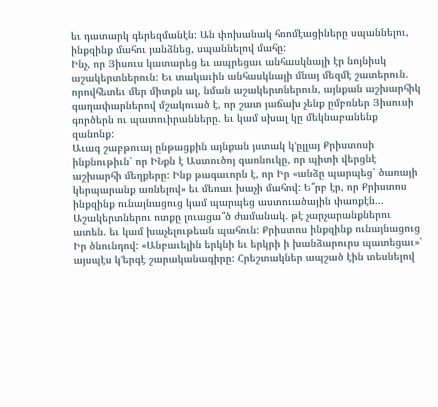եւ դատարկ գերեզմանէն: Ան փոխանակ հռոմէացիները սպաննելու, ինքզինք մահու յանձնեց, սպաննելով մահը:
Ինչ, որ Յիսուս կատարեց եւ ապրեցաւ անհասկնալի էր նոյնիսկ աշակերտներուն: Եւ տակաւին անհասկնալի մնայ մեզմէ շատերուն. որովհետեւ մեր միտքն ալ, նման աշակերտներուն, այնքան աշխարհիկ գաղափարներով մշակուած է, որ շատ յաճախ չենք ըմբռներ Յիսուսի գործերն ու պատուիրանները. եւ կամ սխալ կը մեկնաբանենք զանոնք:
Աւագ շաբթուայ ընթացքին այնքան յստակ կ'ըլլայ Քրիստոսի ինքնութիւն՝ որ ԻՆքն է Աստուծոյ գառնուկը, որ պիտի վերցնէ աշխարհի մեղքերը: Ինք թագաւորն է, որ Իր «անձը պարպեց՝ ծառայի կերպարանք առնելով» եւ մեռաւ խաչի մահով: Ե՞րբ էր, որ Քրիստոս ինքզինք ունայնացուց կամ պարպեց աստուածային փառքէն... Աշակերտներու ոտքը լուացա՞ծ ժամանակ. թէ չարչարանքներու ատեն. եւ կամ խաչելութեան պահուն: Քրիստոս ինքզինք ունայնացուց Իր ծնունդով: «Անբաւելին երկնի եւ երկրի ի խանձարուրս պատեցաւ»՝ այսպէս կ'երգէ շարականագիրը: Հրեշտակներ ապշած էին տեսնելով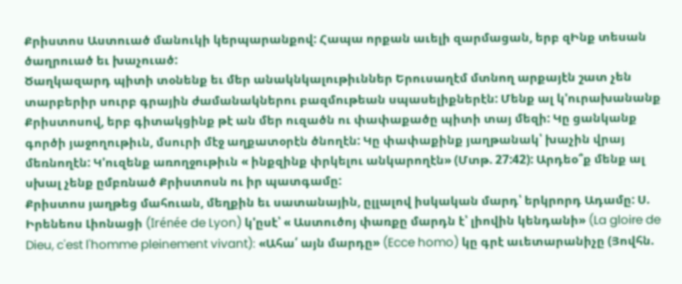Քրիստոս Աստուած մանուկի կերպարանքով: Հապա որքան աւելի զարմացան, երբ զԻնք տեսան ծաղրուած եւ խաչուած:
Ծաղկազարդ պիտի տօնենք եւ մեր անակնկալութիւններ Երուսաղէմ մտնող արքայէն շատ չեն տարբերիր սուրբ գրային ժամանակներու բազմութեան սպասելիքներէն: Մենք ալ կ'ուրախանանք Քրիստոսով, երբ գիտակցինք թէ ան մեր ուզածն ու փափաքածը պիտի տայ մեզի: Կը ցանկանք գործի յաջողութիւն, մսուրի մէջ աղքատօրէն ծնողէն: Կը փափաքինք յաղթանակ՝ խաչին վրայ մեռնողէն: Կ'ուզենք առողջութիւն « ինքզինք փրկելու անկարողէն» (Մտթ. 27:42): Արդեօ՞ք մենք ալ սխալ չենք ըմբռնած Քրիստոսն ու իր պատգամը:
Քրիստոս յաղթեց մահուան, մեղքին եւ սատանային, ըլլալով իսկական մարդ՝ երկրորդ Ադամը: Ս. Իրենեոս Լիոնացի (Irénée de Lyon) կ'ըսէ՝ « Աստուծոյ փառքը մարդն է՝ լիովին կենդանի» (La gloire de Dieu, c'est l'homme pleinement vivant): «Ահա՛ այն մարդը» (Ecce homo) կը գրէ աւետարանիչը (Յովհն.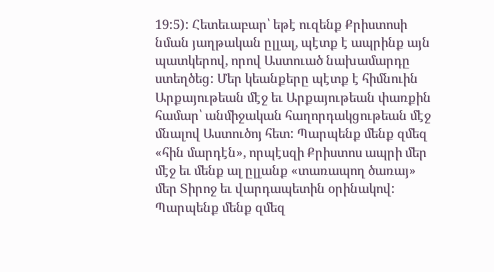19:5): Հետեւաբար՝ եթէ ուզենք Քրիստոսի նման յաղթական ըլլալ, պէտք է ապրինք այն պատկերով, որով Աստուած նախամարդը ստեղծեց: Մեր կեանքերը պէտք է հիմնուին Արքայութեան մէջ եւ Արքայութեան փառքին համար՝ անմիջական հաղորդակցութեան մէջ մնալով Աստուծոյ հետ: Պարպենք մենք զմեզ «հին մարդէն», որպէսզի Քրիստոս ապրի մեր մէջ եւ մենք ալ ըլլանք «տառապող ծառայ» մեր Տիրոջ եւ վարդապետին օրինակով: Պարպենք մենք զմեզ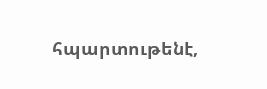հպարտութենէ,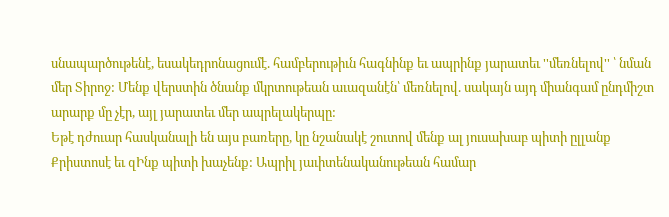սնապարծութենէ, եսակեդրոնացումէ. համբերութիւն հագնինք եւ ապրինք յարատեւ ''մեռնելով'' ՝ նման մեր Տիրոջ: Մենք վերստին ծնանք մկրտութեան աւազանէն՝ մեռնելով. սակայն այդ միանգամ ընդմիշտ արարք մը չէր, այլ յարատեւ մեր ապրելակերպը:
Եթէ դժուար հասկանալի են այս բառերը, կը նշանակէ շուտով մենք ալ յուսախաբ պիտի ըլլանք Քրիստոսէ եւ զԻնք պիտի խաչենք: Ապրիլ յաւիտենականութեան համար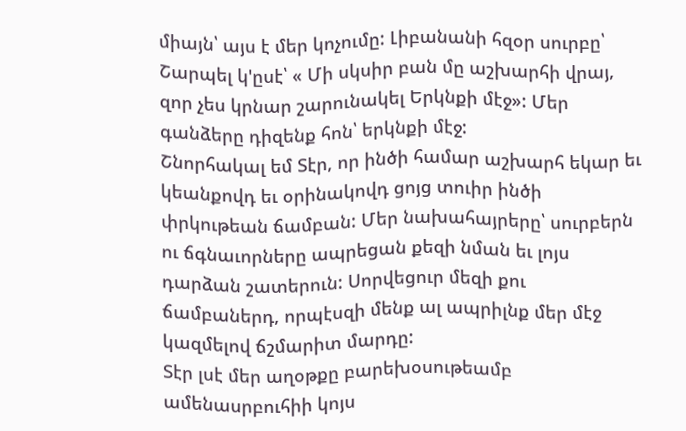միայն՝ այս է մեր կոչումը: Լիբանանի հզօր սուրբը՝ Շարպել կ'ըսէ՝ « Մի սկսիր բան մը աշխարհի վրայ, զոր չես կրնար շարունակել Երկնքի մէջ»: Մեր գանձերը դիզենք հոն՝ երկնքի մէջ:
Շնորհակալ եմ Տէր, որ ինծի համար աշխարհ եկար եւ կեանքովդ եւ օրինակովդ ցոյց տուիր ինծի փրկութեան ճամբան: Մեր նախահայրերը՝ սուրբերն ու ճգնաւորները ապրեցան քեզի նման եւ լոյս դարձան շատերուն: Սորվեցուր մեզի քու ճամբաներդ, որպէսզի մենք ալ ապրիլնք մեր մէջ կազմելով ճշմարիտ մարդը:
Տէր լսէ մեր աղօթքը բարեխօսութեամբ ամենասրբուհիի կոյս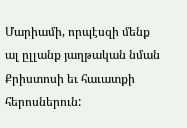Մարիամի, որպէսզի մենք ալ ըլլանք յաղթական նման Քրիստոսի եւ հաւատքի հերոսներուն: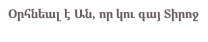Օրհնեալ է Ան, որ կու գայ Տիրոջ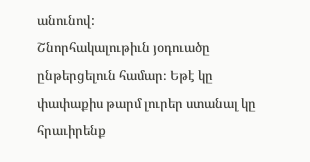անունով:
Շնորհակալութիւն յօդուածը ընթերցելուն համար։ Եթէ կը փափաքիս թարմ լուրեր ստանալ կը հրաւիրենք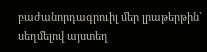բաժանորդագրուիլ մեր լրաթերթին` սեղմելով այստեղ